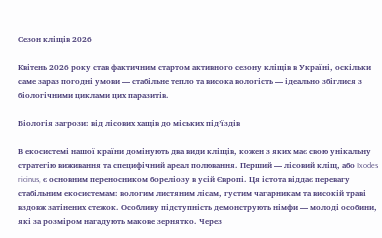Сезон кліщів 2026

Квітень 2026 року став фактичним стартом активного сезону кліщів в Україні, оскільки саме зараз погодні умови — стабільне тепло та висока вологість — ідеально збіглися з біологічними циклами цих паразитів.

Біологія загрози: від лісових хащів до міських під’їздів

В екосистемі нашої країни домінують два види кліщів, кожен з яких має свою унікальну стратегію виживання та специфічний ареал полювання. Перший — лісовий кліщ, або Ixodes ricinus, є основним переносником бореліозу в усій Європі. Ця істота віддає перевагу стабільним екосистемам: вологим листяним лісам, густим чагарникам та високій траві вздовж затінених стежок. Особливу підступність демонструють німфи — молоді особини, які за розміром нагадують макове зернятко. Через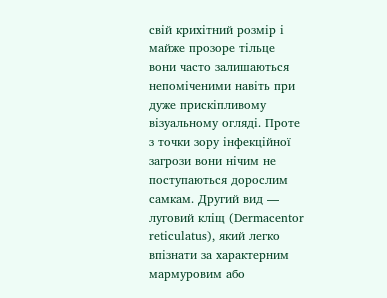свій крихітний розмір і майже прозоре тільце вони часто залишаються непоміченими навіть при дуже прискіпливому візуальному огляді. Проте з точки зору інфекційної загрози вони нічим не поступаються дорослим самкам. Другий вид — луговий кліщ (Dermacentor reticulatus), який легко впізнати за характерним мармуровим або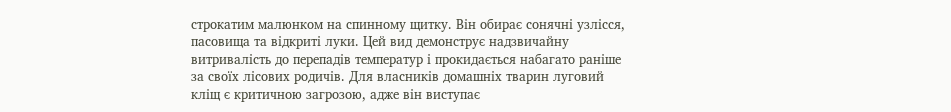строкатим малюнком на спинному щитку. Він обирає сонячні узлісся, пасовища та відкриті луки. Цей вид демонструє надзвичайну витривалість до перепадів температур і прокидається набагато раніше за своїх лісових родичів. Для власників домашніх тварин луговий кліщ є критичною загрозою, адже він виступає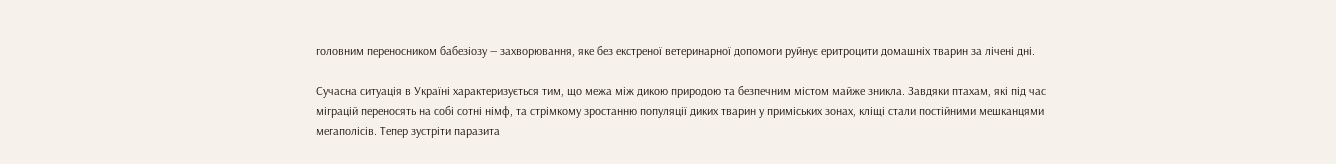головним переносником бабезіозу — захворювання, яке без екстреної ветеринарної допомоги руйнує еритроцити домашніх тварин за лічені дні.

Сучасна ситуація в Україні характеризується тим, що межа між дикою природою та безпечним містом майже зникла. Завдяки птахам, які під час міграцій переносять на собі сотні німф, та стрімкому зростанню популяції диких тварин у приміських зонах, кліщі стали постійними мешканцями мегаполісів. Тепер зустріти паразита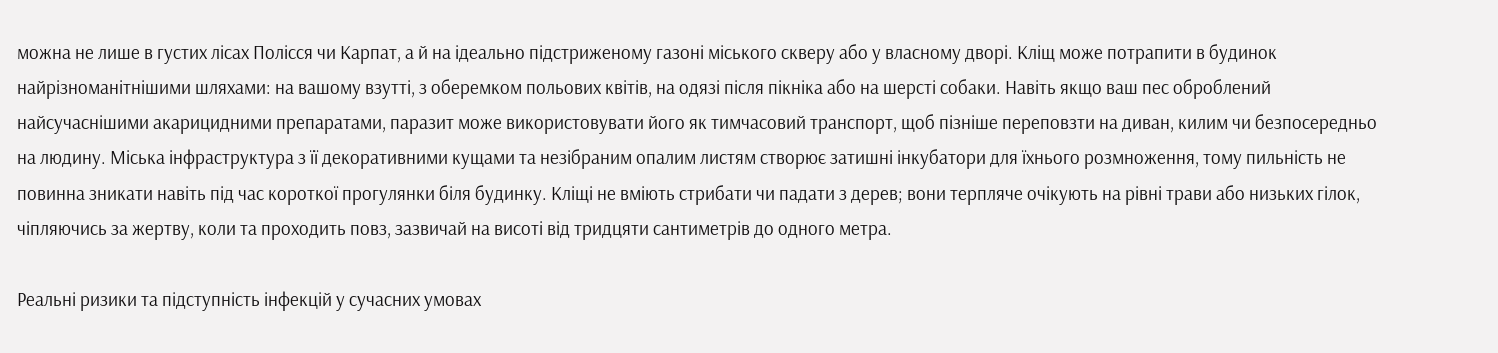можна не лише в густих лісах Полісся чи Карпат, а й на ідеально підстриженому газоні міського скверу або у власному дворі. Кліщ може потрапити в будинок найрізноманітнішими шляхами: на вашому взутті, з оберемком польових квітів, на одязі після пікніка або на шерсті собаки. Навіть якщо ваш пес оброблений найсучаснішими акарицидними препаратами, паразит може використовувати його як тимчасовий транспорт, щоб пізніше переповзти на диван, килим чи безпосередньо на людину. Міська інфраструктура з її декоративними кущами та незібраним опалим листям створює затишні інкубатори для їхнього розмноження, тому пильність не повинна зникати навіть під час короткої прогулянки біля будинку. Кліщі не вміють стрибати чи падати з дерев; вони терпляче очікують на рівні трави або низьких гілок, чіпляючись за жертву, коли та проходить повз, зазвичай на висоті від тридцяти сантиметрів до одного метра.

Реальні ризики та підступність інфекцій у сучасних умовах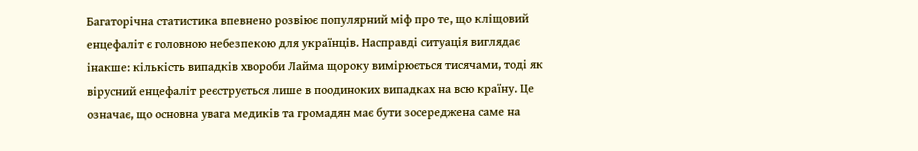Багаторічна статистика впевнено розвіює популярний міф про те, що кліщовий енцефаліт є головною небезпекою для українців. Насправді ситуація виглядає інакше: кількість випадків хвороби Лайма щороку вимірюється тисячами, тоді як вірусний енцефаліт реєструється лише в поодиноких випадках на всю країну. Це означає, що основна увага медиків та громадян має бути зосереджена саме на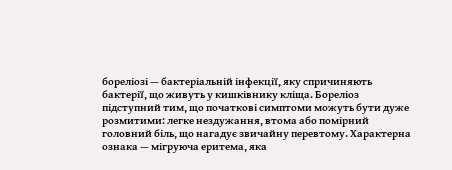бореліозі — бактеріальній інфекції, яку спричиняють бактерії, що живуть у кишківнику кліща. Бореліоз підступний тим, що початкові симптоми можуть бути дуже розмитими: легке нездужання, втома або помірний головний біль, що нагадує звичайну перевтому. Характерна ознака — мігруюча еритема, яка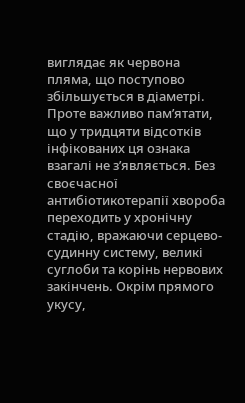виглядає як червона пляма, що поступово збільшується в діаметрі. Проте важливо пам’ятати, що у тридцяти відсотків інфікованих ця ознака взагалі не з’являється. Без своєчасної антибіотикотерапії хвороба переходить у хронічну стадію, вражаючи серцево-судинну систему, великі суглоби та корінь нервових закінчень. Окрім прямого укусу,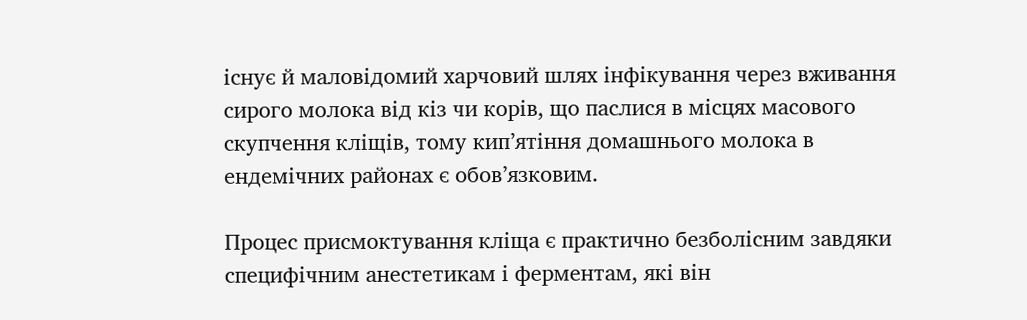існує й маловідомий харчовий шлях інфікування через вживання сирого молока від кіз чи корів, що паслися в місцях масового скупчення кліщів, тому кип’ятіння домашнього молока в ендемічних районах є обов’язковим.

Процес присмоктування кліща є практично безболісним завдяки специфічним анестетикам і ферментам, які він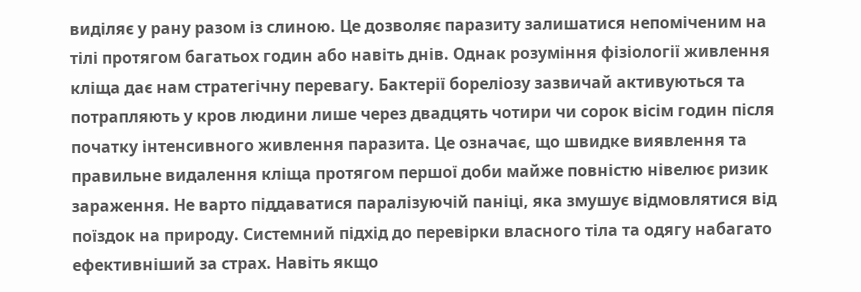виділяє у рану разом із слиною. Це дозволяє паразиту залишатися непоміченим на тілі протягом багатьох годин або навіть днів. Однак розуміння фізіології живлення кліща дає нам стратегічну перевагу. Бактерії бореліозу зазвичай активуються та потрапляють у кров людини лише через двадцять чотири чи сорок вісім годин після початку інтенсивного живлення паразита. Це означає, що швидке виявлення та правильне видалення кліща протягом першої доби майже повністю нівелює ризик зараження. Не варто піддаватися паралізуючій паніці, яка змушує відмовлятися від поїздок на природу. Системний підхід до перевірки власного тіла та одягу набагато ефективніший за страх. Навіть якщо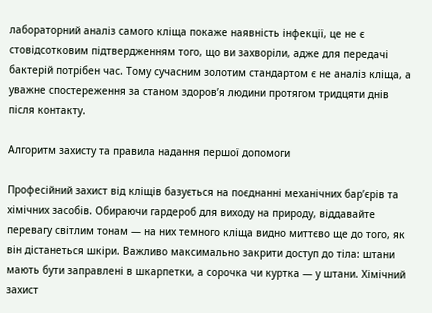лабораторний аналіз самого кліща покаже наявність інфекції, це не є стовідсотковим підтвердженням того, що ви захворіли, адже для передачі бактерій потрібен час. Тому сучасним золотим стандартом є не аналіз кліща, а уважне спостереження за станом здоров’я людини протягом тридцяти днів після контакту.

Алгоритм захисту та правила надання першої допомоги

Професійний захист від кліщів базується на поєднанні механічних бар’єрів та хімічних засобів. Обираючи гардероб для виходу на природу, віддавайте перевагу світлим тонам — на них темного кліща видно миттєво ще до того, як він дістанеться шкіри. Важливо максимально закрити доступ до тіла: штани мають бути заправлені в шкарпетки, а сорочка чи куртка — у штани. Хімічний захист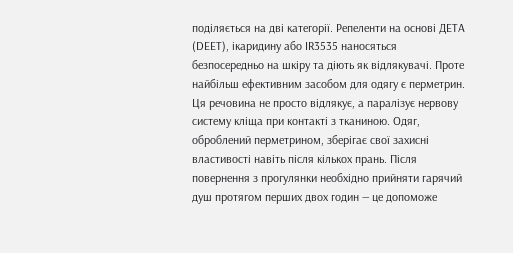поділяється на дві категорії. Репеленти на основі ДЕТА (DEET), ікаридину або IR3535 наносяться безпосередньо на шкіру та діють як відлякувачі. Проте найбільш ефективним засобом для одягу є перметрин. Ця речовина не просто відлякує, а паралізує нервову систему кліща при контакті з тканиною. Одяг, оброблений перметрином, зберігає свої захисні властивості навіть після кількох прань. Після повернення з прогулянки необхідно прийняти гарячий душ протягом перших двох годин — це допоможе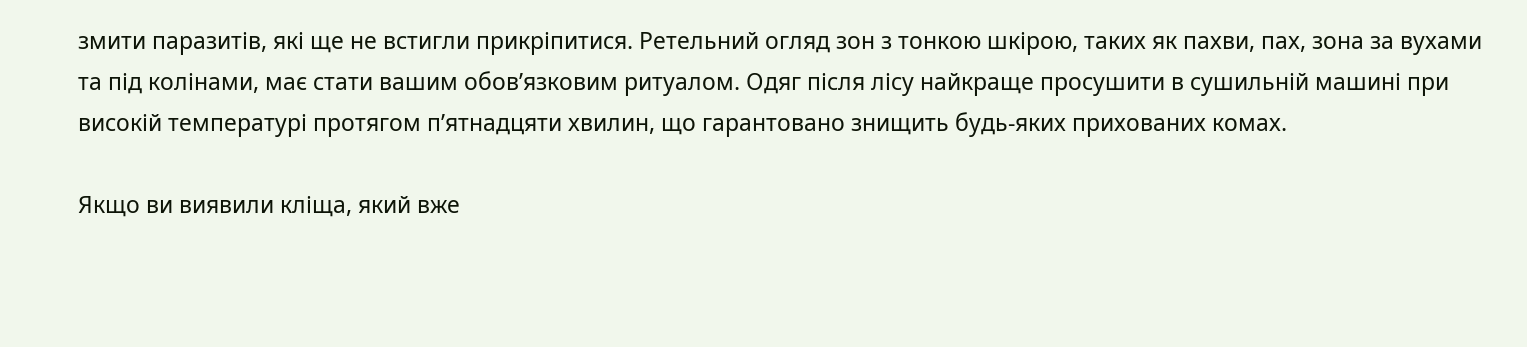змити паразитів, які ще не встигли прикріпитися. Ретельний огляд зон з тонкою шкірою, таких як пахви, пах, зона за вухами та під колінами, має стати вашим обов’язковим ритуалом. Одяг після лісу найкраще просушити в сушильній машині при високій температурі протягом п’ятнадцяти хвилин, що гарантовано знищить будь-яких прихованих комах.

Якщо ви виявили кліща, який вже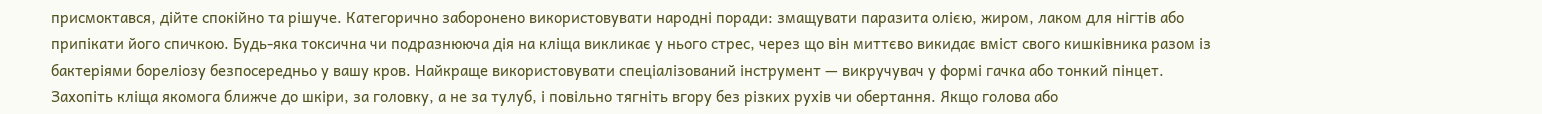присмоктався, дійте спокійно та рішуче. Категорично заборонено використовувати народні поради: змащувати паразита олією, жиром, лаком для нігтів або припікати його спичкою. Будь-яка токсична чи подразнююча дія на кліща викликає у нього стрес, через що він миттєво викидає вміст свого кишківника разом із бактеріями бореліозу безпосередньо у вашу кров. Найкраще використовувати спеціалізований інструмент — викручувач у формі гачка або тонкий пінцет. Захопіть кліща якомога ближче до шкіри, за головку, а не за тулуб, і повільно тягніть вгору без різких рухів чи обертання. Якщо голова або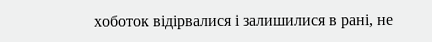хоботок відірвалися і залишилися в рані, не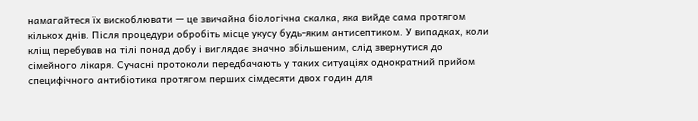намагайтеся їх вискоблювати — це звичайна біологічна скалка, яка вийде сама протягом кількох днів. Після процедури обробіть місце укусу будь-яким антисептиком. У випадках, коли кліщ перебував на тілі понад добу і виглядає значно збільшеним, слід звернутися до сімейного лікаря. Сучасні протоколи передбачають у таких ситуаціях однократний прийом специфічного антибіотика протягом перших сімдесяти двох годин для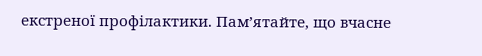екстреної профілактики. Пам’ятайте, що вчасне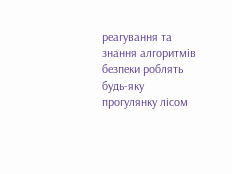реагування та знання алгоритмів безпеки роблять будь-яку прогулянку лісом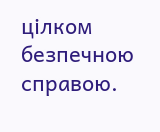цілком безпечною справою.